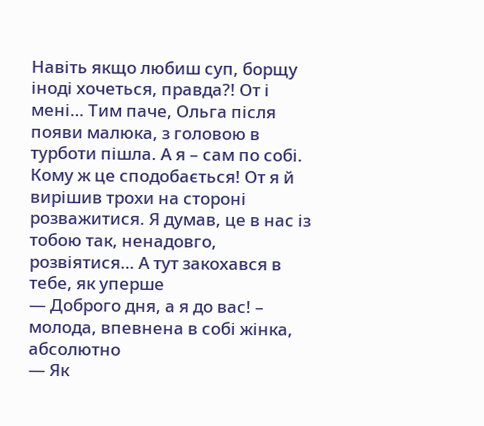Навіть якщо любиш суп, борщу іноді хочеться, правда?! От і мені… Тим паче, Ольга після появи малюка, з головою в турботи пішла. А я – сам по собі. Кому ж це сподобається! От я й вирішив трохи на стороні розважитися. Я думав, це в нас із тобою так, ненадовго, розвіятися… А тут закохався в тебе, як уперше
— Доброго дня, а я до вас! – молода, впевнена в собі жінка, абсолютно
— Як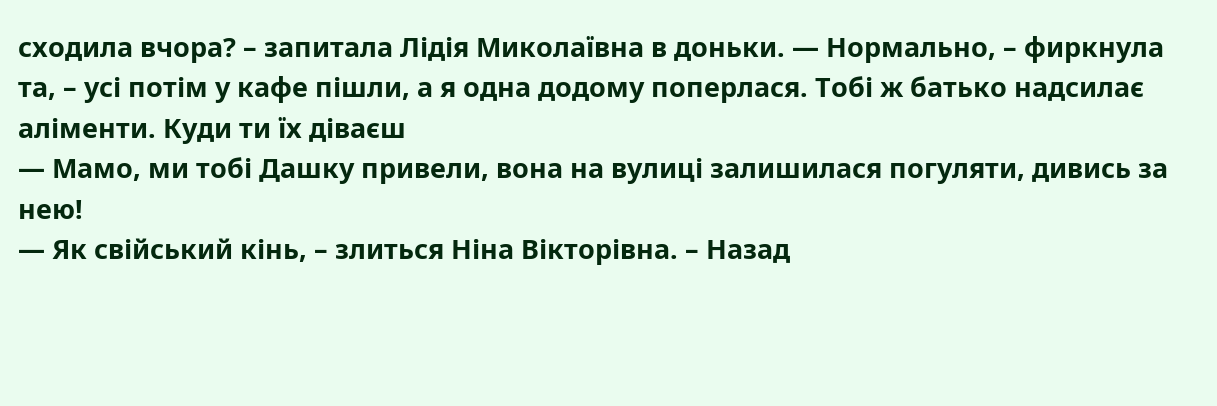сходила вчора? – запитала Лідія Миколаївна в доньки. — Нормально, – фиркнула та, – усі потім у кафе пішли, а я одна додому поперлася. Тобі ж батько надсилає аліменти. Куди ти їх діваєш
— Мамо, ми тобі Дашку привели, вона на вулиці залишилася погуляти, дивись за нею!
— Як свійський кінь, – злиться Ніна Вікторівна. – Назад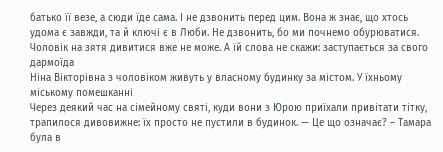батько її везе, а сюди їде сама. І не дзвонить перед цим. Вона ж знає, що хтось удома є завжди, та й ключі є в Люби. Не дзвонить, бо ми почнемо обурюватися. Чоловік на зятя дивитися вже не може. А їй слова не скажи: заступається за свого дармоїда
Ніна Вікторівна з чоловіком живуть у власному будинку за містом. У їхньому міському помешканні
Через деякий час на сімейному святі, куди вони з Юрою приїхали привітати тітку, трапилося дивовижне: їх просто не пустили в будинок. — Це що означає? – Тамара була в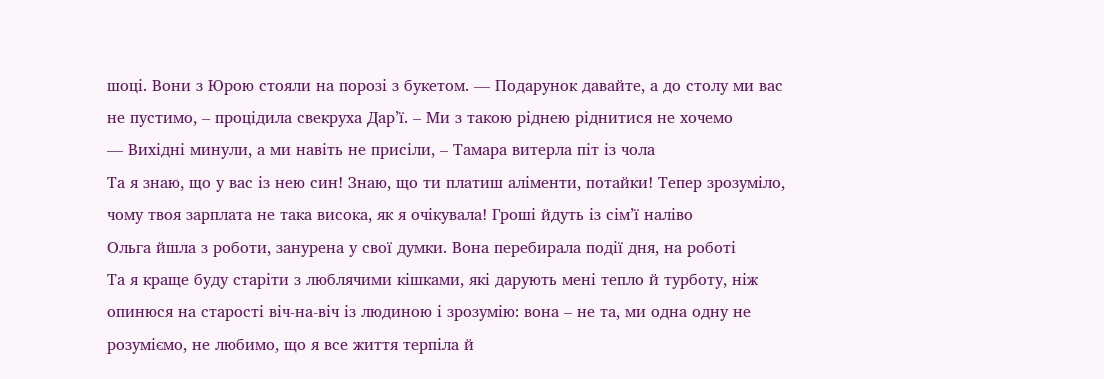шоці. Вони з Юрою стояли на порозі з букетом. — Подарунок давайте, а до столу ми вас не пустимо, – процідила свекруха Дар’ї. – Ми з такою ріднею ріднитися не хочемо
— Вихідні минули, а ми навіть не присіли, – Тамара витерла піт із чола
Та я знаю, що у вас із нею син! Знаю, що ти платиш аліменти, потайки! Тепер зрозуміло, чому твоя зарплата не така висока, як я очікувала! Гроші йдуть із сім’ї наліво
Ольга йшла з роботи, занурена у свої думки. Вона перебирала події дня, на роботі
Та я краще буду старіти з люблячими кішками, які дарують мені тепло й турботу, ніж опинюся на старості віч-на-віч із людиною і зрозумію: вона – не та, ми одна одну не розуміємо, не любимо, що я все життя терпіла й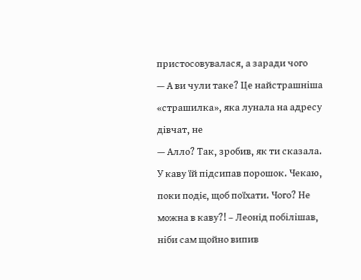пристосовувалася, а заради чого
— А ви чули таке? Це найстрашніша «страшилка», яка лунала на адресу дівчат, не
— Алло? Так, зробив, як ти сказала. У каву їй підсипав порошок. Чекаю, поки подіє, щоб поїхати. Чого? Не можна в каву?! – Леонід побілішав, ніби сам щойно випив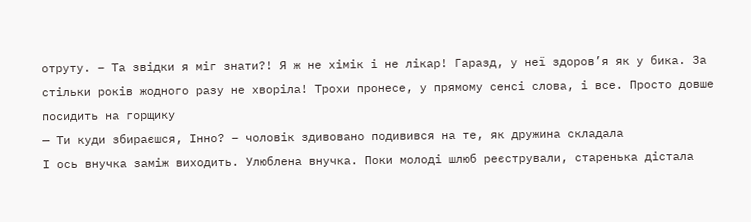отруту. – Та звідки я міг знати?! Я ж не хімік і не лікар! Гаразд, у неї здоров’я як у бика. За стільки років жодного разу не хворіла! Трохи пронесе, у прямому сенсі слова, і все. Просто довше посидить на горщику
— Ти куди збираєшся, Інно? – чоловік здивовано подивився на те, як дружина складала
І ось внучка заміж виходить. Улюблена внучка. Поки молоді шлюб реєстрували, старенька дістала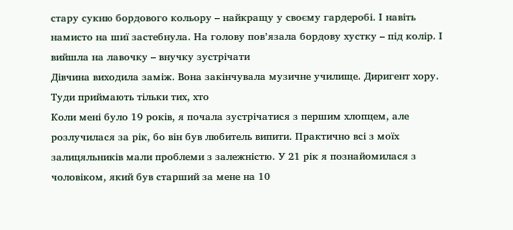стару сукню бордового кольору – найкращу у своєму гардеробі. І навіть намисто на шиї застебнула. На голову пов’язала бордову хустку – під колір. І вийшла на лавочку – внучку зустрічати
Дівчина виходила заміж. Вона закінчувала музичне училище. Диригент хору. Туди приймають тільки тих, хто
Коли мені було 19 років, я почала зустрічатися з першим хлопцем, але розлучилася за рік, бо він був любитель випити. Практично всі з моїх залицяльників мали проблеми з залежністю. У 21 рік я познайомилася з чоловіком, який був старший за мене на 10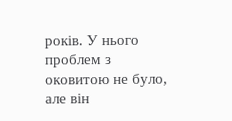років. У нього проблем з оковитою не було, але він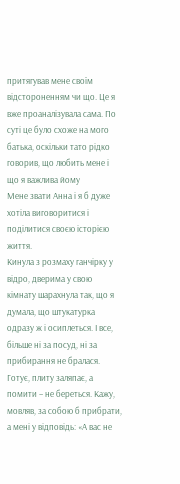притягував мене своїм відстороненням чи що. Це я вже проаналізувала сама. По суті це було схоже на мого батька, оскільки тато рідко говорив, що любить мене і що я важлива йому
Мене звати Анна і я б дуже хотіла виговоритися і поділитися своєю історією життя.
Кинула з розмаху ганчірку у відро, дверима у свою кімнату шарахнула так, що я думала, що штукатурка одразу ж і осиплеться. І все, більше ні за посуд, ні за прибирання не бралася. Готує, плиту заляпає, а помити – не береться. Кажу, мовляв, за собою б прибрати, а мені у відповідь: «А вас не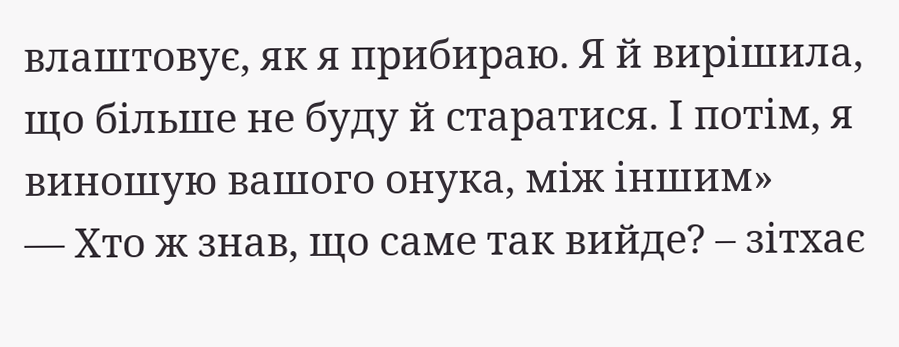влаштовує, як я прибираю. Я й вирішила, що більше не буду й старатися. І потім, я виношую вашого онука, між іншим»
— Хто ж знав, що саме так вийде? – зітхає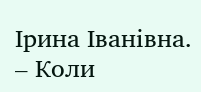Ірина Іванівна. – Коли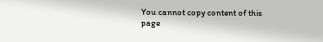You cannot copy content of this page